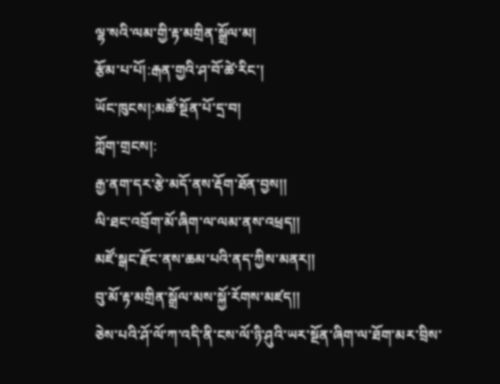ལྷ་སའི་ལམ་གྱི་རྟ་མགྲིན་སྒྲོལ་མ།
རྩོམ་པ་པོ།:རྒན་གྱའི་ཤ་བོ་ཚེ་རིང་།
ཡོང་ཁུངས།:མཚོ་སྔོན་པོ་དྲ་བ།
ཀློག་གྲངས།:
རྒྱ་ནག་དར་རྩེ་མདོ་ནས་རྡོག་ཐོན་བྱས།།
ལི་ཐང་འབྲོག་མོ་ཞིག་ལ་ལམ་ནས་འཕྲད།།
མཛོ་སྒང་རྫོང་ནས་ཆམ་པའི་ནད་ཀྱིས་མནར།།
བུ་མོ་རྟ་མགྲིན་སྒྲོལ་མས་སྐྱོ་རོགས་མཛད།།
ཅེས་པའི་ཤོ་ལོ་ཀ་འདི་ནི་ངས་ལོ་ཉི་ཤུའི་ཡར་སྔོན་ཞིག་ལ་ཐོག་མར་བྲིས་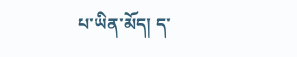པ་ཡིན་མོད། ད་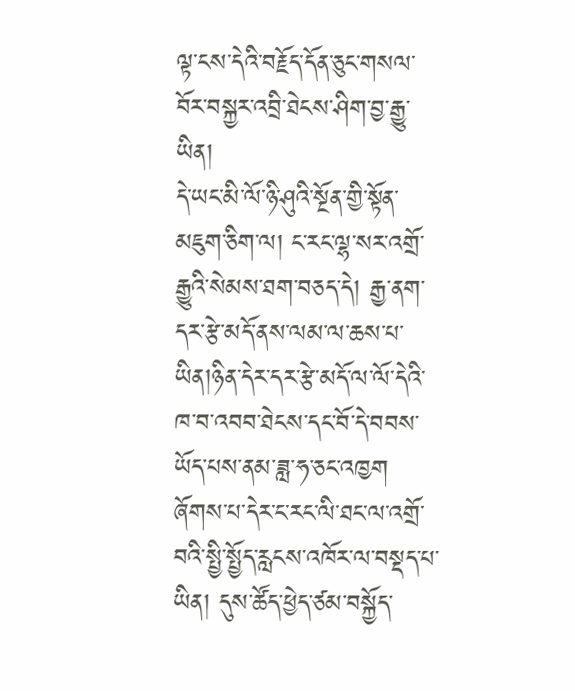ལྟ་ངས་དེའི་བརྗོད་དོན་ཅུང་གསལ་བོར་བསྐྱར་འབྲི་ཐེངས་ཤིག་བྱ་རྒྱུ་ཡིན།
དེ་ཡང་མི་ལོ་ཉི་ཤུའི་སྔོན་གྱི་སྟོན་མཇུག་ཅིག་ལ། ང་རང་ལྷ་སར་འགྲོ་རྒྱུའི་སེམས་ཐག་བཅད་དེ། རྒྱ་ནག་དར་རྩེ་མདོ་ནས་ལམ་ལ་ཆས་པ་ཡིན།ཉིན་དེར་དར་རྩེ་མདོ་ལ་ལོ་དེའི་ཁ་བ་འབབ་ཐེངས་དང་བོ་དེ་བབས་ཡོད་པས་ནམ་ཟླ་ཧ་ཅང་འཁྱག ཞོགས་པ་དེར་ང་རང་ལི་ཐང་ལ་འགྲོ་བའི་སྤྱི་སྤྱོད་རླངས་འཁོར་ལ་བསྡད་པ་ཡིན། དུས་ཚོད་ཕྱེད་ཙམ་བསྐྱོད་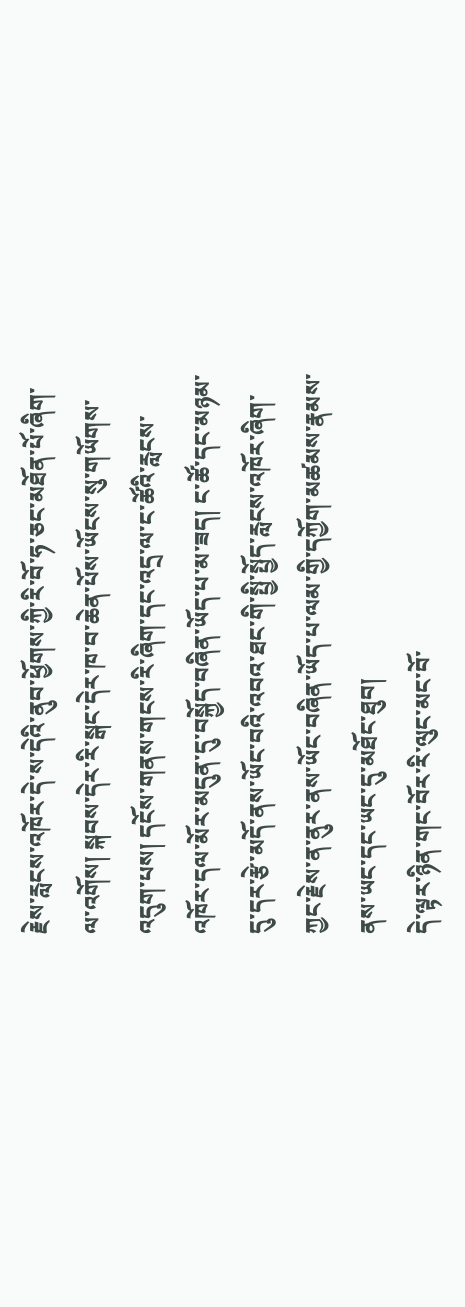རྗེས་རླངས་འཁོར་དེ་ས་དེའི་ནུབ་ཕྱོགས་ཀྱི་རི་བོ་ཧ་ཅང་མཐོན་པོ་ཞིག་ལ་འགོས། སྐབས་དེར་རི་སྒང་དེར་ཁ་བ་ཆེན་པོས་ཡོངས་སུ་གཡོགས་འདུག་པས། དངོས་གནས་གངས་རི་ཞིག་དང་འདྲ་ལ་ང་ཚོའི་རླངས་འཁོར་དལ་མོར་མདུན་དུ་བསྐྱོད་བཞིན་ཡོད་པ་མ་ཟད། ང་ཚོ་དང་མཉམ་དུ་དར་རྩེ་མདོ་ནས་ཡོང་བའི་འབའ་ཐང་གི་སྤྱི་སྤྱོད་རླངས་འཁོར་ཞིག་ཀྱང་རྗེས་ན་ནུར་ནས་ཡོང་བཞིན་ཡོད་པ་ལམ་གྱི་དཀྱོག་མཚམས་རྣམས་ནས་ཡང་དང་ཡང་དུ་མཐོང་ཐུབ།
དེ་ལྟར་ཉིན་གང་བོར་རི་ལུང་མང་བོ་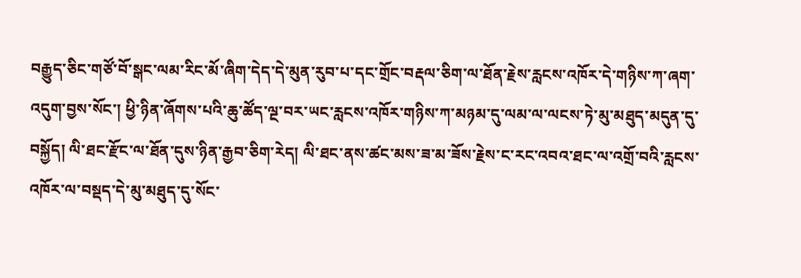བརྒྱུད་ཅིང་གཙོ་བོ་སྒང་ལམ་རིང་མོ་ཞིག་དེད་དེ་མུན་རུབ་པ་དང་གྲོང་བརྡལ་ཅིག་ལ་ཐོན་རྗེས་རླངས་འཁོར་དེ་གཉིས་ཀ་ཞག་འདུག་བྱས་སོང་། ཕྱི་ཉིན་ཞོགས་པའི་ཆུ་ཚོད་ལྔ་བར་ཡང་རླངས་འཁོར་གཉིས་ཀ་མཉམ་དུ་ལམ་ལ་ལངས་ཏེ་མུ་མཐུད་མདུན་དུ་བསྐྱོད། ལི་ཐང་རྫོང་ལ་ཐོན་དུས་ཉིན་རྒྱབ་ཅིག་རེད། ལི་ཐང་ནས་ཚང་མས་ཟ་མ་ཟོས་རྗེས་ང་རང་འབའ་ཐང་ལ་འགྲོ་བའི་རླངས་འཁོར་ལ་བསྡད་དེ་མུ་མཐུད་དུ་སོང་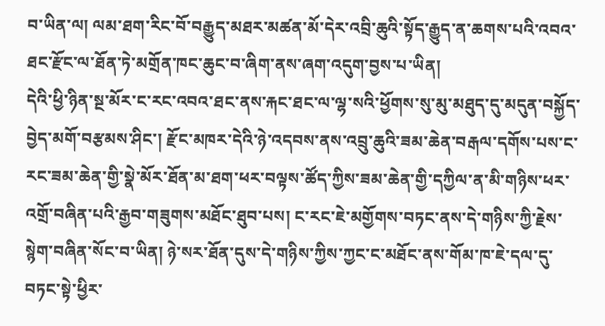བ་ཡིན་ལ། ལམ་ཐག་རིང་བོ་བརྒྱུད་མཐར་མཚན་མོ་དེར་འབྲི་ཆུའི་སྟོད་རྒྱུད་ན་ཆགས་པའི་འབའ་ཐང་རྫོང་ལ་ཐོན་ཏེ་མགྲོན་ཁང་ཆུང་བ་ཞིག་ནས་ཞག་འདུག་བྱས་པ་ཡིན།
དེའི་ཕྱི་ཉིན་སྔ་མོར་ང་རང་འབའ་ཐང་ནས་རྐང་ཐང་ལ་ལྷ་སའི་ཕྱོགས་སུ་མུ་མཐུད་དུ་མདུན་བསྐྱོད་བྱེད་མགོ་བརྩམས་ཤིང་། རྫོང་མཁར་དེའི་ཉེ་འདབས་ནས་འབྲུ་ཆུའི་ཟམ་ཆེན་བརྒལ་དགོས་པས་ང་རང་ཟམ་ཆེན་གྱི་སྣེ་མོར་ཐོན་མ་ཐག་ཕར་བལྟས་ཚོད་ཀྱིས་ཟམ་ཆེན་གྱི་དཀྱིལ་ན་མི་གཉིས་ཕར་འགྲོ་བཞིན་པའི་རྒྱབ་གཟུགས་མཐོང་ཐུབ་པས། ང་རང་ཇེ་མགྱོགས་བཏང་ནས་དེ་གཉིས་ཀྱི་རྗེས་སྙེག་བཞིན་སོང་བ་ཡིན། ཉེ་སར་ཐོན་དུས་དེ་གཉིས་ཀྱིས་ཀྱང་ང་མཐོང་ནས་གོམ་ཁ་ཇེ་དལ་དུ་བཏང་སྟེ་ཕྱིར་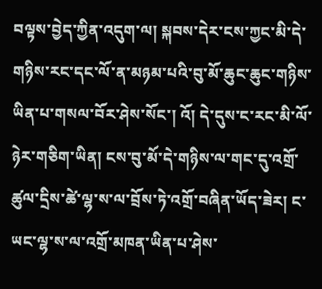བལྟས་བྱེད་ཀྱིན་འདུག་ལ། སྐབས་དེར་ངས་ཀྱང་མི་དེ་གཉིས་རང་དང་ལོ་ན་མཉམ་པའི་བུ་མོ་ཆུང་ཆུང་གཉིས་ཡིན་པ་གསལ་བོར་ཤེས་སོང་། འོ། དེ་དུས་ང་རང་མི་ལོ་ཉེར་གཅིག་ཡིན། ངས་བུ་མོ་དེ་གཉིས་ལ་གང་དུ་འགྲོ་ཚུལ་དྲིས་ཚེ་ལྷ་ས་ལ་བྲོས་ཏེ་འགྲོ་བཞིན་ཡོད་ཟེར། ང་ཡང་ལྷ་ས་ལ་འགྲོ་མཁན་ཡིན་པ་ཤེས་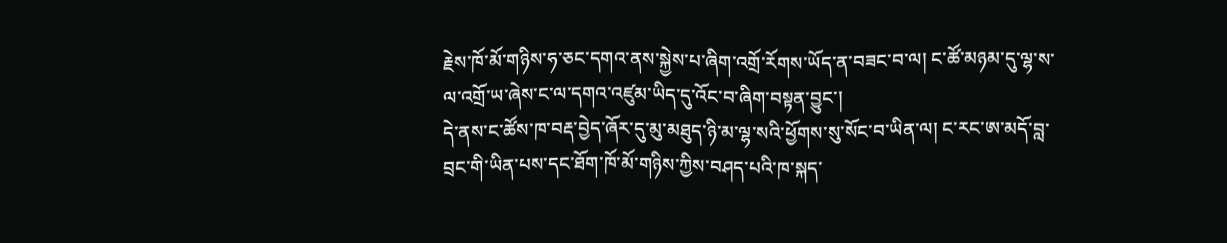རྗེས་ཁོ་མོ་གཉིས་ཧ་ཅང་དགའ་ནས་སྐྱེས་པ་ཞིག་འགྲོ་རོགས་ཡོད་ན་བཟང་བ་ལ། ང་ཚོ་མཉམ་དུ་ལྷ་ས་ལ་འགྲོ་ཡ་ཞེས་ང་ལ་དགའ་འཛུམ་ཡིད་དུ་འོང་བ་ཞིག་བསྟན་བྱུང་།
དེ་ནས་ང་ཚོས་ཁ་བརྡ་བྱེད་ཞོར་དུ་མུ་མཐུད་ཉི་མ་ལྷ་སའི་ཕྱོགས་སུ་སོང་བ་ཡིན་ལ། ང་རང་ཨ་མདོ་བླ་བྲང་གི་ཡིན་པས་དང་ཐོག་ཁོ་མོ་གཉིས་ཀྱིས་བཤད་པའི་ཁ་སྐད་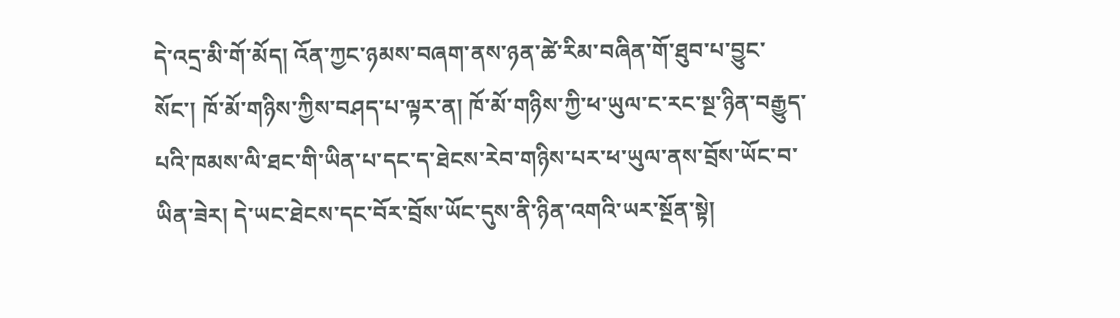དེ་འདྲ་མི་གོ་མོད། འོན་ཀྱང་ཉམས་བཞག་ནས་ཉན་ཚེ་རིམ་བཞིན་གོ་ཐུབ་པ་བྱུང་སོང་། ཁོ་མོ་གཉིས་ཀྱིས་བཤད་པ་ལྟར་ན། ཁོ་མོ་གཉིས་ཀྱི་ཕ་ཡུལ་ང་རང་སྔ་ཉིན་བརྒྱུད་པའི་ཁམས་ལི་ཐང་གི་ཡིན་པ་དང་ད་ཐེངས་རེབ་གཉིས་པར་ཕ་ཡུལ་ནས་བྲོས་ཡོང་བ་ཡིན་ཟེར། དེ་ཡང་ཐེངས་དང་བོར་བྲོས་ཡོང་དུས་ནི་ཉིན་འགའི་ཡར་སྔོན་སྟེ།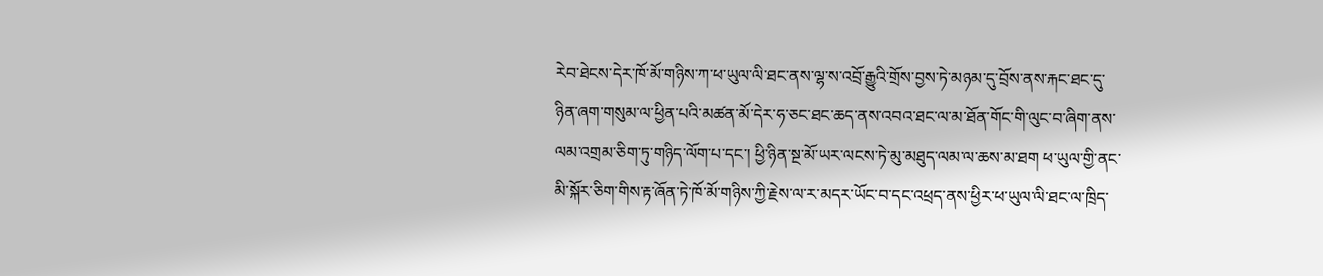རེབ་ཐེངས་དེར་ཁོ་མོ་གཉིས་ཀ་ཕ་ཡུལ་ལི་ཐང་ནས་ལྷ་ས་འབྲོ་རྒྱུའི་གྲོས་བྱས་ཏེ་མཉམ་དུ་བྲོས་ནས་རྐང་ཐང་དུ་ཉིན་ཞག་གསུམ་ལ་ཕྱིན་པའི་མཚན་མོ་དེར་ཧ་ཅང་ཐང་ཆད་ནས་འབའ་ཐང་ལ་མ་ཐོན་གོང་གི་ལུང་བ་ཞིག་ནས་ལམ་འགྲམ་ཅིག་ཏུ་གཉིད་ལོག་པ་དང་། ཕྱི་ཉིན་སྔ་མོ་ཡར་ལངས་ཏེ་མུ་མཐུད་ལམ་ལ་ཆས་མ་ཐག ཕ་ཡུལ་གྱི་ནང་མི་སྐོར་ཅིག་གིས་རྟ་ཞོན་ཏེ་ཁོ་མོ་གཉིས་ཀྱི་རྗེས་ལ་ར་མདར་ཡོང་བ་དང་འཕྲད་ནས་ཕྱིར་ཕ་ཡུལ་ལི་ཐང་ལ་ཁྲིད་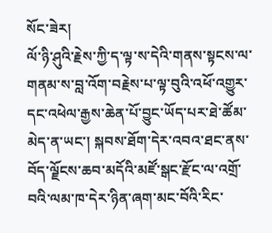སོང་ཟེར།
ལོ་ཉི་ཤུའི་རྗེས་ཀྱི་ད་ལྟ་ས་དེའི་གནས་སྟངས་ལ་གནམ་ས་བླ་འོག་བརྗེས་པ་ལྟ་བུའི་འཕོ་འགྱུར་དང་འཕེལ་རྒྱས་ཆེན་པོ་བྱུང་ཡོད་པར་ཐེ་ཚོམ་མེད་ན་ཡང་། སྐབས་ཐོག་དེར་འབའ་ཐང་ནས་བོད་ལྗོངས་ཆབ་མདོའི་མཛོ་སྒང་རྫོང་ལ་འགྲོ་བའི་ལམ་ཁ་དེར་ཉིན་ཞག་མང་བོའི་རིང་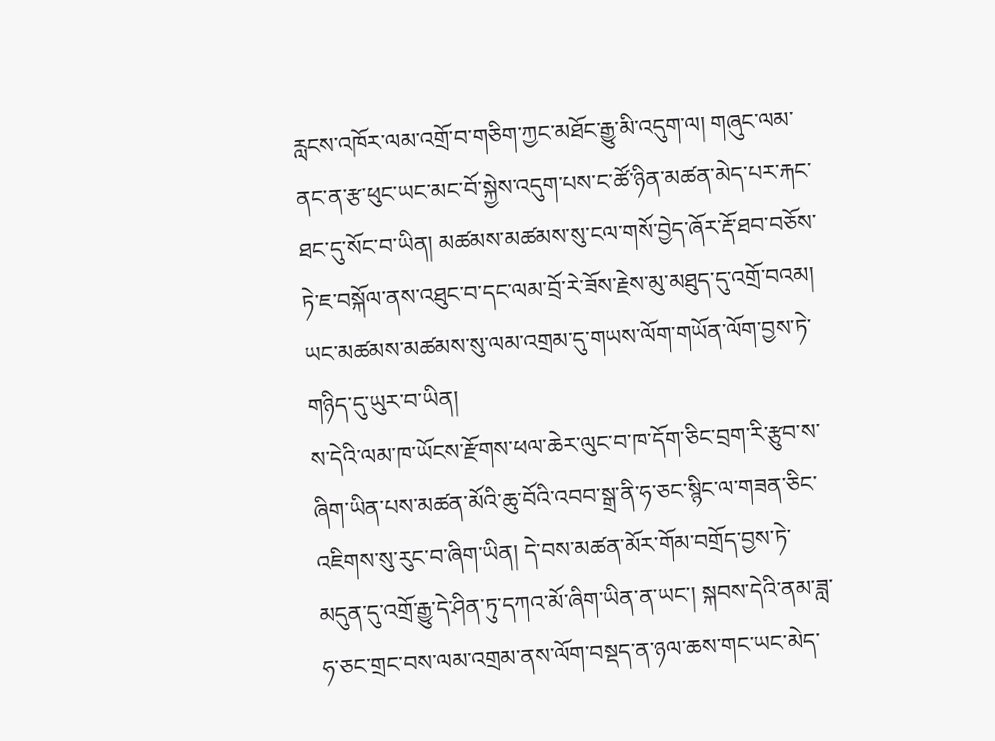རླངས་འཁོར་ལམ་འགྲོ་བ་གཅིག་ཀྱང་མཐོང་རྒྱུ་མི་འདུག་ལ། གཞུང་ལམ་ནང་ན་རྩ་ཕུང་ཡང་མང་བོ་སྐྱེས་འདུག་པས་ང་ཚོ་ཉིན་མཚན་མེད་པར་རྐང་ཐང་དུ་སོང་བ་ཡིན། མཚམས་མཚམས་སུ་ངལ་གསོ་བྱེད་ཞོར་རྡོ་ཐབ་བཅོས་ཏེ་ཇ་བསྐོལ་ནས་འཐུང་བ་དང་ལམ་བྲོ་རེ་ཟོས་རྗེས་མུ་མཐུད་དུ་འགྲོ་བའམ། ཡང་མཚམས་མཚམས་སུ་ལམ་འགྲམ་དུ་གཡས་ལོག་གཡོན་ལོག་བྱས་ཏེ་གཉིད་དུ་ཡུར་བ་ཡིན།
ས་དེའི་ལམ་ཁ་ཡོངས་རྫོགས་ཕལ་ཆེར་ལུང་བ་ཁ་དོག་ཅིང་བྲག་རི་རྩུབ་ས་ཞིག་ཡིན་པས་མཚན་མོའི་ཆུ་བོའི་འབབ་སྒྲ་ནི་ཧ་ཅང་སྙིང་ལ་གཟན་ཅིང་འཇིགས་སུ་རུང་བ་ཞིག་ཡིན། དེ་བས་མཚན་མོར་གོམ་བགྲོད་བྱས་ཏེ་མདུན་དུ་འགྲོ་རྒྱུ་དེ་ཤིན་ཏུ་དཀའ་མོ་ཞིག་ཡིན་ན་ཡང་། སྐབས་དེའི་ནམ་ཟླ་ཧ་ཅང་གྲང་བས་ལམ་འགྲམ་ནས་ལོག་བསྡད་ན་ཉལ་ཆས་གང་ཡང་མེད་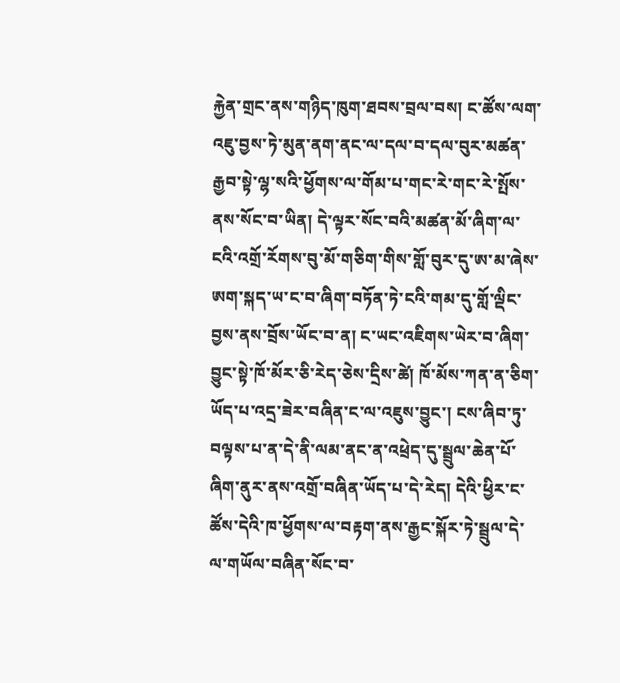རྐྱེན་གྲང་ནས་གཉིད་ཁུག་ཐབས་བྲལ་བས། ང་ཚོས་ལག་འཇུ་བྱས་ཏེ་མུན་ནག་ནང་ལ་དལ་བ་དལ་བུར་མཚན་རྒྱབ་སྟེ་ལྷ་སའི་ཕྱོགས་ལ་གོམ་པ་གང་རེ་གང་རེ་སྤོས་ནས་སོང་བ་ཡིན། དེ་ལྟར་སོང་བའི་མཚན་མོ་ཞིག་ལ་ངའི་འགྲོ་རོགས་བུ་མོ་གཅིག་གིས་གློ་བུར་དུ་ཨ་མ་ཞེས་ཨག་སྐད་ཡ་ང་བ་ཞིག་བཏོན་ཏེ་ངའི་གམ་དུ་གློ་ལྡིང་བྱས་ནས་བྲོས་ཡོང་བ་ན། ང་ཡང་འཇིགས་ཡེར་བ་ཞིག་བྱུང་སྟེ་ཁོ་མོར་ཅི་རེད་ཅེས་དྲིས་ཚེ། ཁོ་མོས་ཀན་ན་ཅིག་ཡོད་པ་འདྲ་ཟེར་བཞིན་ང་ལ་འཇུས་བྱུང་། ངས་ཞིབ་ཏུ་བལྟས་པ་ན་དེ་ནི་ལམ་ནང་ན་འཕྲེད་དུ་སྦྲུལ་ཆེན་པོ་ཞིག་ནུར་ནས་འགྲོ་བཞིན་ཡོད་པ་དེ་རེད། དེའི་ཕྱིར་ང་ཚོས་དེའི་ཁ་ཕྱོགས་ལ་བརྟག་ནས་རྒྱང་སྐོར་ཏེ་སྦྲུལ་དེ་ལ་གཡོལ་བཞིན་སོང་བ་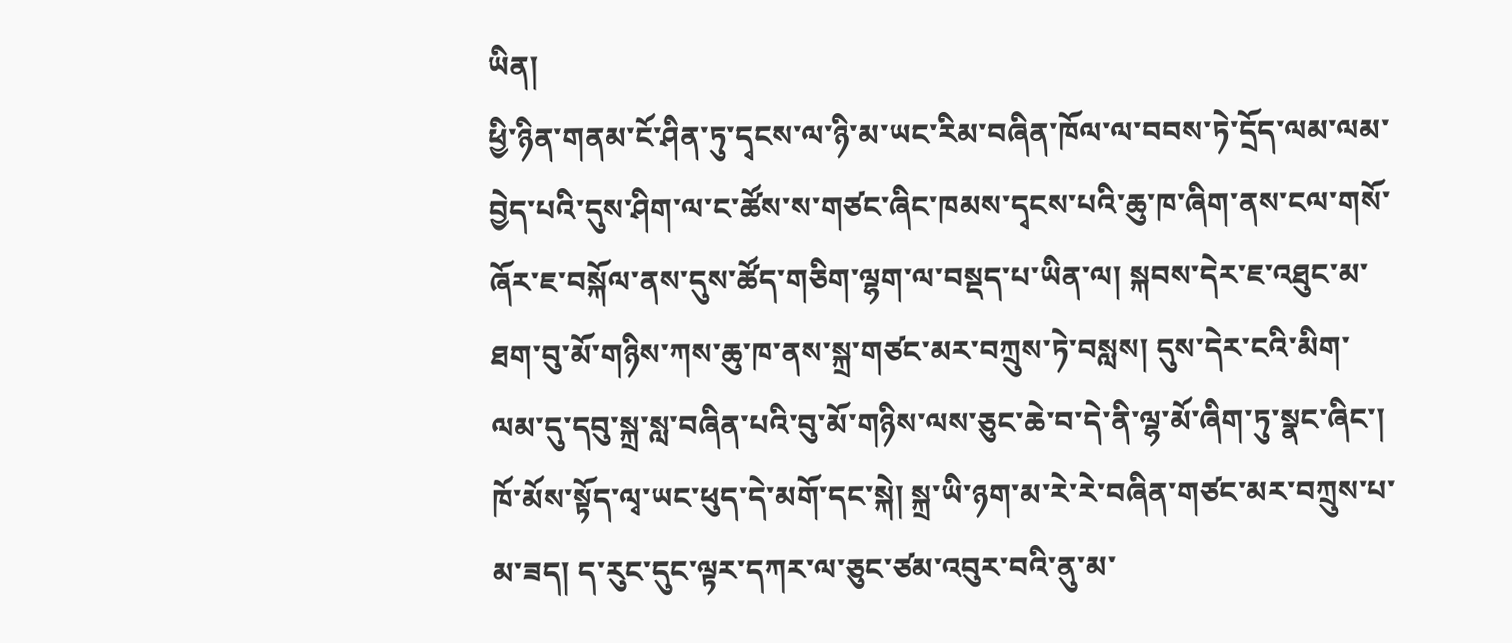ཡིན།
ཕྱི་ཉིན་གནམ་ངོ་ཤིན་ཏུ་དྭངས་ལ་ཉི་མ་ཡང་རིམ་བཞིན་ཁོལ་ལ་བབས་ཏེ་དྲོད་ལམ་ལམ་བྱེད་པའི་དུས་ཤིག་ལ་ང་ཚོས་ས་གཙང་ཞིང་ཁམས་དྭངས་པའི་ཆུ་ཁ་ཞིག་ནས་ངལ་གསོ་ཞོར་ཇ་བསྐོལ་ནས་དུས་ཚོད་གཅིག་ལྷག་ལ་བསྡད་པ་ཡིན་ལ། སྐབས་དེར་ཇ་འཐུང་མ་ཐག་བུ་མོ་གཉིས་ཀས་ཆུ་ཁ་ནས་སྐྲ་གཙང་མར་བཀྲུས་ཏེ་བསླས། དུས་དེར་ངའི་མིག་ལམ་དུ་དབུ་སྐྲ་སླ་བཞིན་པའི་བུ་མོ་གཉིས་ལས་ཅུང་ཆེ་བ་དེ་ནི་ལྷ་མོ་ཞིག་ཏུ་སྣང་ཞིང་། ཁོ་མོས་སྟོད་ལྭ་ཡང་ཕུད་དེ་མགོ་དང་སྐེ། སྐྲ་ཡི་ཉག་མ་རེ་རེ་བཞིན་གཙང་མར་བཀྲུས་པ་མ་ཟད། ད་རུང་དུང་ལྟར་དཀར་ལ་ཅུང་ཙམ་འབུར་བའི་ནུ་མ་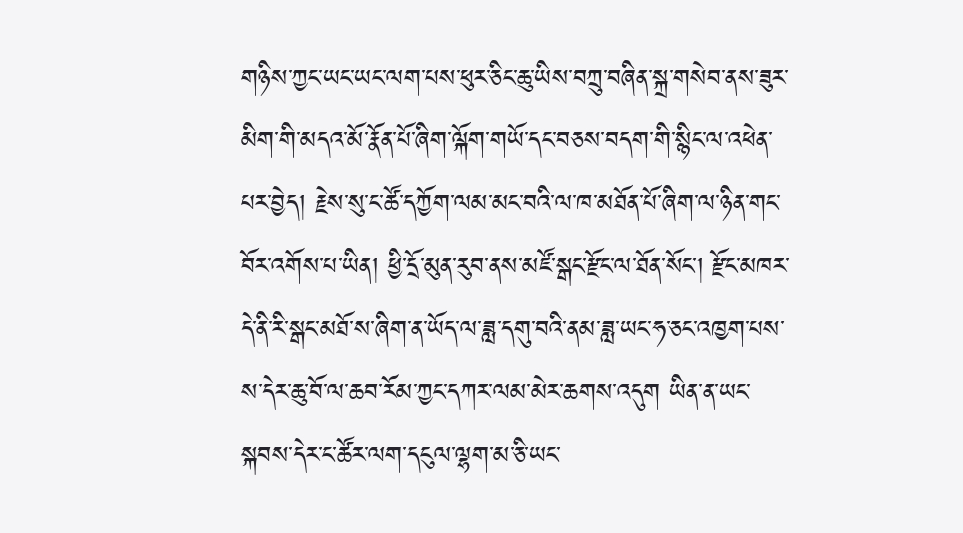གཉིས་ཀྱང་ཡང་ཡང་ལག་པས་ཕུར་ཅིང་ཆུ་ཡིས་བཀྲུ་བཞིན་སྐྲ་གསེབ་ནས་ཟུར་མིག་གི་མདའ་མོ་རྣོན་པོ་ཞིག་ལྐོག་གཡོ་དང་བཅས་བདག་གི་སྙིང་ལ་འཕེན་པར་བྱེད། རྗེས་སུ་ང་ཚོ་དཀྱོག་ལམ་མང་བའི་ལ་ཁ་མཐོན་པོ་ཞིག་ལ་ཉིན་གང་བོར་འགོས་པ་ཡིན། ཕྱི་དྲོ་མུན་རུབ་ནས་མཛོ་སྒང་རྫོང་ལ་ཐོན་སོང་། རྫོང་མཁར་དེ་ནི་རི་སྒང་མཐོ་ས་ཞིག་ན་ཡོད་ལ་ཟླ་དགུ་བའི་ནམ་ཟླ་ཡང་ཧ་ཅང་འཁྱག་པས་ས་དེར་ཆུ་བོ་ལ་ཆབ་རོམ་ཀྱང་དཀར་ལམ་མེར་ཆགས་འདུག ཡིན་ན་ཡང་སྐབས་དེར་ང་ཚོར་ལག་དངུལ་ལྷག་མ་ཅི་ཡང་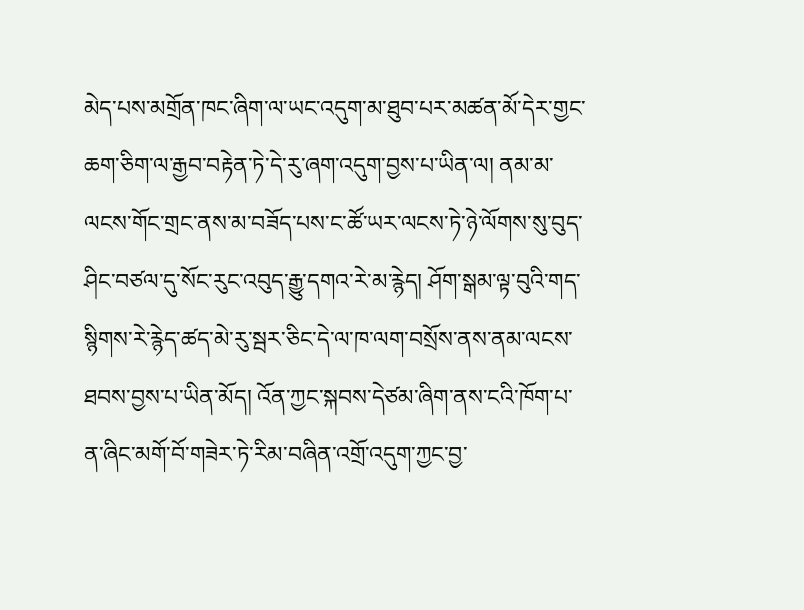མེད་པས་མགྲོན་ཁང་ཞིག་ལ་ཡང་འདུག་མ་ཐུབ་པར་མཚན་མོ་དེར་གྱང་ཆག་ཅིག་ལ་རྒྱབ་བརྟེན་ཏེ་དེ་རུ་ཞག་འདུག་བྱས་པ་ཡིན་ལ། ནམ་མ་ལངས་གོང་གྲང་ནས་མ་བཟོད་པས་ང་ཚོ་ཡར་ལངས་ཏེ་ཉེ་ལོགས་སུ་བུད་ཤིང་བཙལ་དུ་སོང་རུང་འབུད་རྒྱུ་དགའ་རེ་མ་རྙེད། ཤོག་སྒམ་ལྟ་བུའི་གད་སྙིགས་རེ་རྙེད་ཚད་མེ་རུ་སྦར་ཅིང་དེ་ལ་ཁ་ལག་བསྲོས་ནས་ནམ་ལངས་ཐབས་བྱས་པ་ཡིན་མོད། འོན་ཀྱང་སྐབས་དེཙམ་ཞིག་ནས་ངའི་ཁོག་པ་ན་ཞིང་མགོ་བོ་གཟེར་ཏེ་རིམ་བཞིན་འགྲོ་འདུག་ཀྱང་བྱ་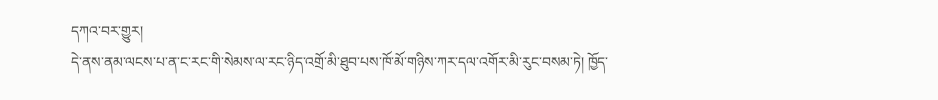དཀའ་བར་གྱུར།
དེ་ནས་ནམ་ལངས་པ་ན་ང་རང་གི་སེམས་ལ་རང་ཉིད་འགྲོ་མི་ཐུབ་པས་ཁོ་མོ་གཉིས་ཀར་དལ་འགོར་མི་རུང་བསམ་ཏེ། ཁྱོད་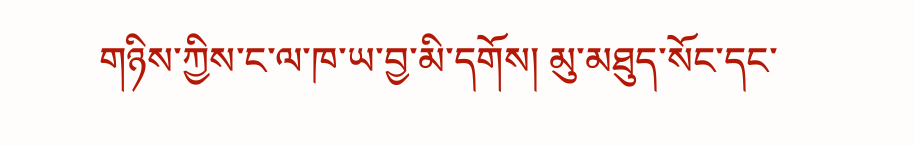གཉིས་ཀྱིས་ང་ལ་ཁ་ཡ་བྱ་མི་དགོས། མུ་མཐུད་སོང་དང་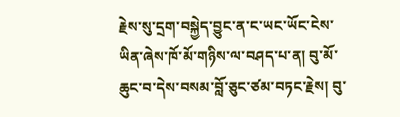རྗེས་སུ་དྲག་བསྐྱེད་བྱུང་ན་ང་ཡང་ཡོང་ངེས་ཡིན་ཞེས་ཁོ་མོ་གཉིས་ལ་བཤད་པ་ན། བུ་མོ་ཆུང་བ་དེས་བསམ་བློ་ཅུང་ཙམ་བཏང་རྗེས། བུ་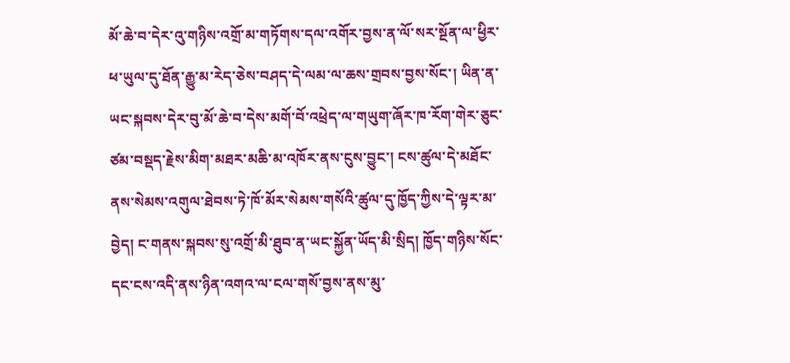མོ་ཆེ་བ་དེར་འུ་གཉིས་འགྲོ་མ་གཏོགས་དལ་འགོར་བྱས་ན་ལོ་སར་སྔོན་ལ་ཕྱིར་ཕ་ཡུལ་དུ་ཐོན་རྒྱུ་མ་རེད་ཅེས་བཤད་དེ་ལམ་ལ་ཆས་གྲབས་བྱས་སོང་། ཡིན་ན་ཡང་སྐབས་དེར་བུ་མོ་ཆེ་བ་དེས་མགོ་བོ་འཕྲེད་ལ་གཡུག་ཞོར་ཁ་རོག་གེར་ཅུང་ཙམ་བསྡད་རྗེས་མིག་མཐར་མཆི་མ་འཁོར་ནས་ངུས་བྱུང་། ངས་ཚུལ་དེ་མཐོང་ནས་སེམས་འགུལ་ཐེབས་ཏེ་ཁོ་མོར་སེམས་གསོའི་ཚུལ་དུ་ཁྱོད་ཀྱིས་དེ་ལྟར་མ་བྱེད། ང་གནས་སྐབས་སུ་འགྲོ་མི་ཐུབ་ན་ཡང་སྐྱོན་ཡོད་མི་སྲིད། ཁྱོད་གཉིས་སོང་དང་ངས་འདི་ནས་ཉིན་འགའ་ལ་ངལ་གསོ་བྱས་ནས་མུ་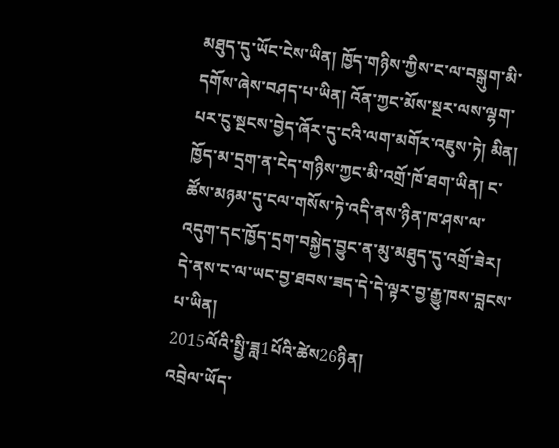མཐུད་དུ་ཡོང་ངེས་ཡིན། ཁྱོད་གཉིས་ཀྱིས་ང་ལ་བསྒུག་མི་དགོས་ཞེས་བཤད་པ་ཡིན། འོན་ཀྱང་མོས་སྔར་ལས་ལྷག་པར་ངུ་སྔངས་བྱེད་ཞོར་དུ་ངའི་ལག་མགོར་འཇུས་ཏེ། མིན། ཁྱོད་མ་དྲག་ན་ངེད་གཉིས་ཀྱང་མི་འགྲོ་ཁོ་ཐག་ཡིན། ང་ཚོས་མཉམ་དུ་ངལ་གསོས་ཏེ་འདི་ནས་ཉིན་ཁ་ཤས་ལ་འདུག་དང་ཁྱོད་དྲག་བསྐྱེད་བྱུང་ན་མུ་མཐུད་དུ་འགྲོ་ཟེར། དེ་ནས་ང་ལ་ཡང་བྱ་ཐབས་ཟད་དེ་དེ་ལྟར་བྱ་རྒྱུ་ཁས་བླངས་པ་ཡིན།
2015ལོའི་སྤྱི་ཟླ1པོའི་ཚེས26ཉིན།
འབྲེལ་ཡོད་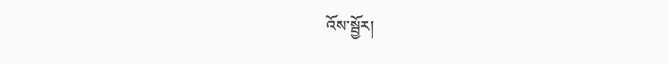འོས་སྦྱོར།